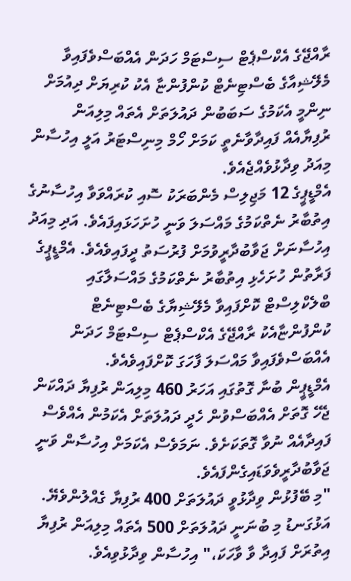ރާއްޖޭގެ އެކްސްޕެޓް ސިސްޓަމް ހަދަން އެއްބަސްވެފައިވާ މެލޭޝިއާގެ ބެސްޓިނެޓް ކުންފުންޏާ އެކު ކުރިޔަށް ދިއުމަށް ނިންމީ އެކަމުގެ ސަބަބުން ދައުލަތަށް އެތައް މިލިއަން ރުފިޔާއެއް ފައިދާވާނެތީ ކަމަށް ހޯމް މިނިސްޓަރު އަލީ އިހުސާން މިއަދު ވިދާޅުވެއްޖެއެވެ.
އެމްޑީޕީގެ 12 މަޖިލިސް މެންބަރަކު ސޮއި ކުރައްވަވާ އިހުސާނުގެ އިތުބާރު ނެތްކަމުގެ މައްސަލަ ވަނީ ހުށަހަޅައިފައެވެ. އަދި މިއަދު އިހުސާނަށް ޖަވާބުދާރީވުމަށް ފުރުސަތު ދީފައިވެއެވެ. އެމްޑީޕީގެ ފަރާތުން ހުށަހެޅި އިތުބާރު ނެތްކަމުގެ މައްސަލާގައި ބްލެކްލިސްޓް ކޮށްފައިވާ މެލޭޝިޔާގެ ބެސްޓިނެޓް ކުންފުންޏާއެކު ރާއްޖޭގެ އެކްސްޕެޓް ސިސްޓަމް ހަދަން އެއްބަސްވެފައިވާ މައްސަލަ ފާހަގަ ކޮށްފައިވެއެވެ.
އެމްޑީޕީން ބުނާ ގޮތުގައި އަހަރު 460 މިލިއަން ރުފިޔާ ދައްކަން ޖެހޭ ގޮތަށް އެއްބަސްވުން ހެދީ ދައުލަތަށް އެކަމުން އެއްވެސް ފައިދާއެއް ނުވާ ގޮތަކަށެވެ. ނަމަވެސް އެކަމަށް އިހުސާން ވަނީ ޖަވާބުދާރީވެވަޑައިގެންފައެވެ.
"މި ބޭފުޅުން ވިދާޅުވީ ދައުލަތަށް 400 ރުފިޔާ ގެއްލުންވެޔޭ. އަޅުގަނޑު މި ބުނަނީ ދައުލަތަށް 500 އެތައް މިލިއަން ރުފިޔާ އިތުރަށް ފައިދާ ވާ ވާހަކަ،" އިހުސާން ވިދާޅުވިއެވެ.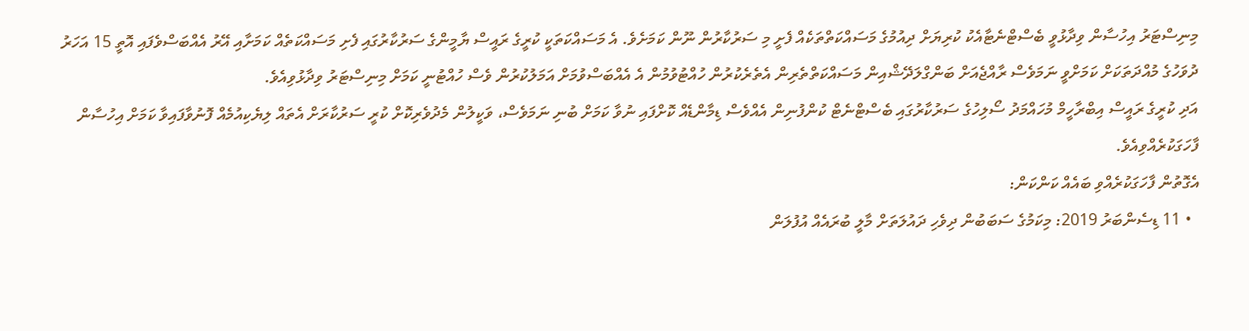މިނިސްޓަރު އިހުސާން ވިދާޅުވީ ބެސްޓްނެޓާއެކު ކުރިޔަށް ދިއުމުގެ މަސައްކަތްތަކެއް ފެށީ މި ސަރުކާރުން ނޫން ކަމަށެވެ. އެ މަސައްކަތަކީ ކުރީގެ ރައީސް ޔާމީންގެ ސަރުކާރުގައި ފެށި މަސައްކަތެއް ކަމަށާއި އޭރު އެއްބަސްވެފައި އޮތީ 15 އަހަރު ދުވަހުގެ މުއްދަތަކަށް ކަމަށްވީ ނަމަވެސް ރާއްޖެއަށް ބަންގްލަދޭޝްއިން މަސައްކަތްތެރިން އެތެރެކުރުން ހުއްޓުވުމުން އެ އެއްބަސްވުމަށް އަމަލުކުރުން ވެސް ހުއްޓުނީ ކަމަށް މިނިސްޓަރު ވިދާޅުވިއެވެ.
އަދި ކުރީގެ ރައީސް އިބްރާހީމް މުހައްމަދު ސޯލިހުގެ ސަރުކާރުގައި ބެސްޓްނެޓް ކުންފުނިން އެއްވެސް ޑިމާންޑެއް ކޮށްފައި ނުވާ ކަމަށް ބުނި ނަމަވެސް، ވަކީލުން މެދުވެރިކޮށް ކުރީ ސަރުކާރަށް އެތައް ލިޔެކިއުމެއް ފޮނުވާފައިވާ ކަމަށް އިހުސާން ފާހަގަކުރެއްވިއެވެ.
އެގޮތުން ފާހަގަކުރެއްވި ބައެއް ކަންކަން:
  • 11 ޑިސެންބަރު 2019: މިކަމުގެ ސަބަބުން ދިވެހި ދައުލަތަށް މާލީ ބުރައެއް އުފުލަން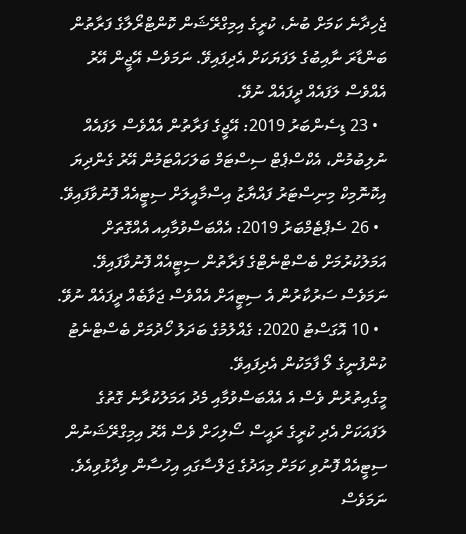ޖެހިދާނެ ކަމަށް ބުނެ، ކުރީގެ އިމިގްރޭޝަން ކޮންޓްރޯލާގެ ފަރާތުން ބަންޑާރަ ނާއިބުގެ ލަފަޔަކަށް އެދިފައިވޭ. ނަމަވެސް އޭޖީން އޭރު އެއްވެސް ލަފައެއް ދީފައެއް ނުވޭ.
  • 23 ޑިސެންބަރު 2019: އޭޖީގެ ފަރާތުން އެއްވެސް ލަފައެއް ނުލިބުމުން، އެކްސްޕެޓް ސިސްޓަމް ބަލަހައްޓަމުން އޭރު ގެންދިޔަ އިކޮނޮމިކް މިނިސްޓަރު ފައްޔާޒު އިސްމާއީލަށް ސިޓީއެއް ފޮނުވާފައިވޭ.
  • 26 ސެޕްޓެމްބަރު 2019: އެއްބަސްވުމާއިއ އެއްގޮތަށް އަމަލުކުރުމަށް ބެސްޓްނެޓްގެ ފަރާތުން ސިޓީއެއް ފޮނުވާފައިވޭ. ނަމަވެސް ސަރުކާރުން އެ ސިޓީއަށް އެއްވެސް ޖަވާބެއް ދީފައެއް ނުވޭ.
  • 10 އޮގަސްޓު 2020: ގެއްލުމުގެ ބަދަލު ހޯދުމަށް ބެސްޓްނެޓު ކުންފުނީގެ ލޯ ފާމަކުން އެދިފައިވޭ.
މީގެއިތުރުން ވެސް އެ އެއްބަސްވުމާއި މެދު އަމަލުކުރާނެ ގޮތުގެ ލަފައަކަށް އެދި ކުރީގެ ރައީސް ސޯލިހަށް ވެސް އޭރު އިމިގްރޭޝަނުން ސިޓީއެއް ފޮނުވި ކަމަށް މިއަދުގެ ޖަލްސާގައި އިހުސާން ވިދާޅުވިއެވެ. ނަމަވެސް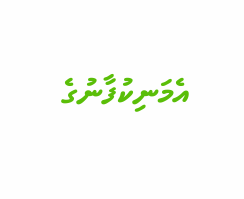އެމަނިކުފާނުގެ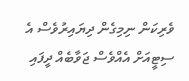ވެރިކަން ނިމިގެން ދިޔައިރުވެސް އެ ސިޓީއަށް އެއްވެސް ޖަވާބެއް ދީފައި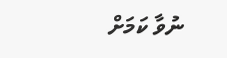ނުވާ ކަމަށް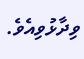ވިދާޅުވިއެވެ.